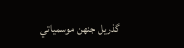گذريل جنهن موسمياتي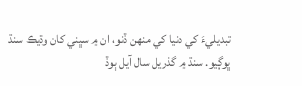تبديليءَ کي دنيا کي منهن ڏنو، ان ۾ سڀني کان وڌيڪ سنڌ ڀوڳيو. سنڌ ۾ گذريل سال آيل ٻوڏ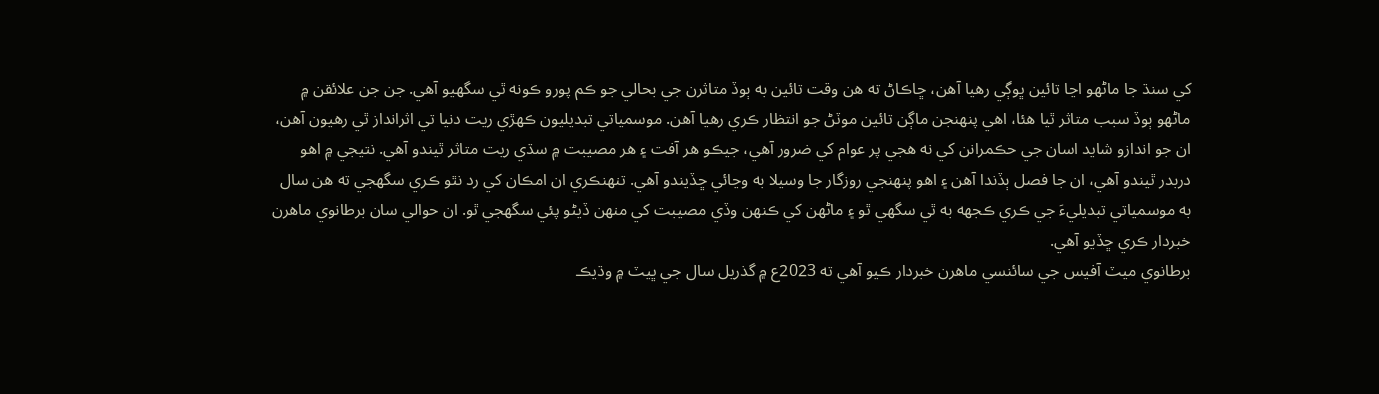کي سنڌ جا ماڻهو اڃا تائين ڀوڳي رهيا آهن، ڇاڪاڻ ته هن وقت تائين به ٻوڏ متاثرن جي بحالي جو ڪم پورو ڪونه ٿي سگهيو آهي. جن جن علائقن ۾ ماڻهو ٻوڏ سبب متاثر ٿيا هئا، اهي پنهنجن ماڳن تائين موٽڻ جو انتظار ڪري رهيا آهن. موسمياتي تبديليون ڪهڙي ريت دنيا تي اثرانداز ٿي رهيون آهن، ان جو اندازو شايد اسان جي حڪمرانن کي نه هجي پر عوام کي ضرور آهي، جيڪو هر آفت ۽ هر مصيبت ۾ سڌي ريت متاثر ٿيندو آهي. نتيجي ۾ اهو دربدر ٿيندو آهي، ان جا فصل ٻڏندا آهن ۽ اهو پنهنجي روزگار جا وسيلا به وڃائي ڇڏيندو آهي. تنهنڪري ان امڪان کي رد نٿو ڪري سگهجي ته هن سال به موسمياتي تبديليءَ جي ڪري ڪجهه به ٿي سگهي ٿو ۽ ماڻهن کي ڪنهن وڏي مصيبت کي منهن ڏيڻو پئي سگهجي ٿو. ان حوالي سان برطانوي ماهرن خبردار ڪري ڇڏيو آهي.
برطانوي ميٽ آفيس جي سائنسي ماهرن خبردار ڪيو آهي ته 2023ع ۾ گذريل سال جي ڀيٽ ۾ وڌيڪ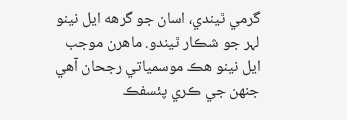گرمي ٿيندي، اسان جو گرهه ايل نينو لہر جو شڪار ٿيندو. ماهرن موجب ايل نينو هڪ موسمياتي رجحان آهي جنهن جي ڪري پئسفڪ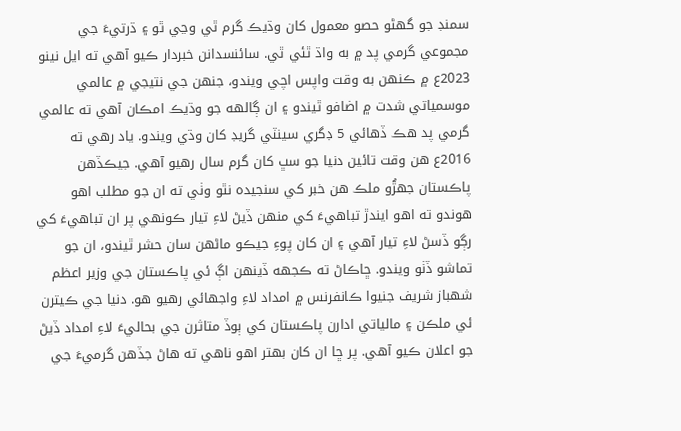سمنڊ جو گهڻو حصو معمول کان وڌيڪ گرم ٿي وڃي ٿو ۽ ڌرتيءَ جي مجموعي گرمي پد ۾ به واڌ ٿئي ٿي. سائنسدانن خبردار ڪيو آهي ته ايل نينو 2023ع ۾ ڪنهن به وقت واپس اچي ويندو، جنهن جي نتيجي ۾ عالمي موسمياتي شدت ۾ اضافو ٿيندو ۽ ان ڳالهه جو وڌيڪ امڪان آهي ته عالمي گرمي پد هڪ ڏهائي 5 ڊگري سينٽي گريڊ کان وڌي ويندو. ياد رهي ته 2016ع هن وقت تائين دنيا جو سڀ کان گرم سال رهيو آهي. جيڪڏهن پاڪستان جهڙُو ملڪ هن خبر کي سنجيده نٿو وٺي ته ان جو مطلب اهو هوندو ته اهو ايندڙ تباهيءَ کي منهن ڏيڻ لاءِ تيار ڪونهي پر ان تباهيءَ کي رڳو ڏسڻ لاءِ تيار آهي ۽ ان کان پوءِ جيڪو ماڻهن سان حشر ٿيندو، ان جو تماشو ڏٺو ويندو. ڇاڪاڻ ته ڪجهه ڏينهن اڳ ئي پاڪستان جي وزير اعظم شهباز شريف جنيوا ڪانفرنس ۾ امداد لاءِ واجهائي رهيو هو. دنيا جي ڪيترن ئي ملڪن ۽ مالياتي ادارن پاڪستان کي ٻوڏ متاثرن جي بحاليءَ لاءِ امداد ڏيڻ جو اعلان ڪيو آهي. پر ڇا ان کان بهتر اهو ناهي ته هاڻ جڏهن گرميءَ جي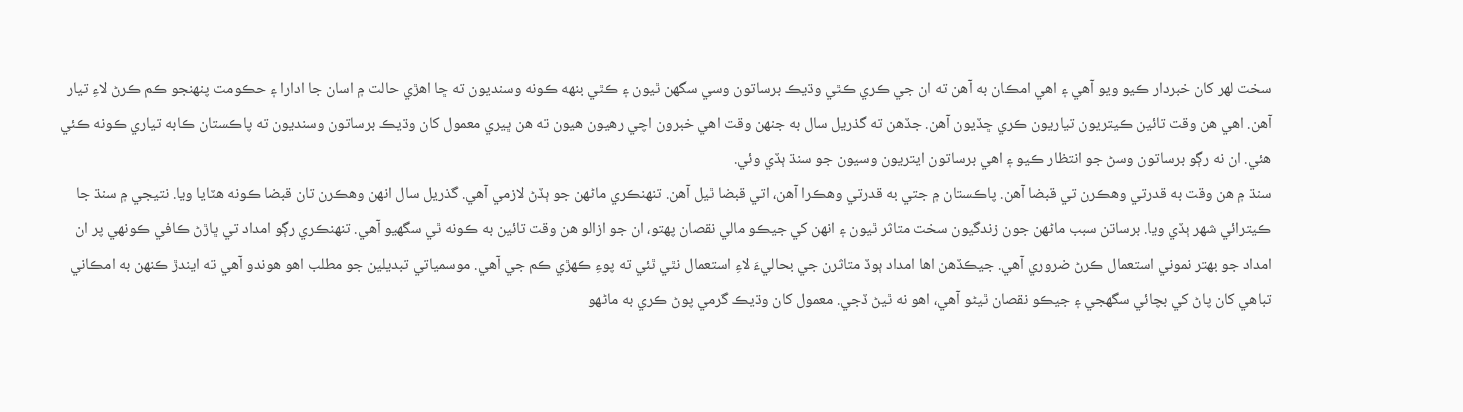سخت لهر کان خبردار ڪيو ويو آهي ۽ اهي امڪان به آهن ته ان جي ڪري ڪٿي وڌيڪ برساتون وسي سگهن ٿيون ۽ ڪٿي بنهه ڪونه وسنديون ته ڇا اهڙي حالت ۾ اسان جا ادارا ۽ حڪومت پنهنجو ڪم ڪرڻ لاءِ تيار آهن. اهي هن وقت تائين ڪيتريون تياريون ڪري ڇڏيون آهن. جڏهن ته گذريل سال به جنهن وقت اهي خبرون اچي رهيون هيون ته هن ڀيري معمول کان وڌيڪ برساتون وسنديون ته پاڪستان ڪابه تياري ڪونه ڪئي هئي. ان نه رڳو برساتون وسڻ جو انتظار ڪيو ۽ اهي برساتون ايتريون وسيون جو سنڌ ٻڏي وئي.
سنڌ ۾ هن وقت به قدرتي وهڪرن تي قبضا آهن. پاڪستان ۾ جتي به قدرتي وهڪرا آهن، اتي قبضا ٿيل آهن. تنهنڪري ماڻهن جو ٻڏڻ لازمي آهي. گذريل سال انهن وهڪرن تان قبضا ڪونه هٽايا ويا. نتيجي ۾ سنڌ جا ڪيترائي شهر ٻڏي ويا. برساتن سبب ماڻهن جون زندگيون سخت متاثر ٿيون ۽ انهن کي جيڪو مالي نقصان پهتو، ان جو ازالو هن وقت تائين به ڪونه ٿي سگهيو آهي. تنهنڪري رڳو امداد تي ڀاڙڻ ڪافي ڪونهي پر ان امداد جو بهتر نموني استعمال ڪرڻ ضروري آهي. جيڪڏهن اها امداد ٻوڏ متاثرن جي بحاليءَ لاءِ استعمال نٿي ٿئي ته پوءِ ڪهڙي ڪم جي آهي. موسمياتي تبديلين جو مطلب اهو هوندو آهي ته ايندڙ ڪنهن به امڪاني تباهي کان پاڻ کي بچائي سگهجي ۽ جيڪو نقصان ٿيڻو آهي، اهو نه ٿيڻ ڏجي. معمول کان وڌيڪ گرمي پوڻ ڪري به ماڻهو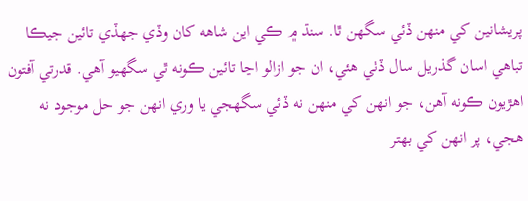پريشانين کي منهن ڏئي سگهن ٿا. سنڌ ۾ ڪي اين شاهه کان وڏي جهڏي تائين جيڪا تباهي اسان گذريل سال ڏٺي هئي، ان جو ازالو اڃا تائين ڪونه ٿي سگهيو آهي. قدرتي آفتون اهڙيون ڪونه آهن، جو انهن کي منهن نه ڏئي سگهجي يا وري انهن جو حل موجود نه هجي، پر انهن کي بهتر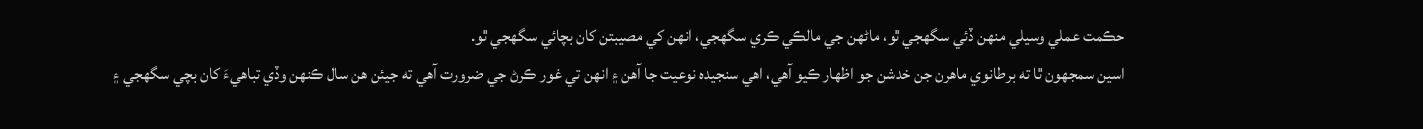حڪمت عملي وسيلي منهن ڏئي سگهجي ٿو، ماڻهن جي مالڪي ڪري سگهجي، انهن کي مصيبتن کان بچائي سگهجي ٿو.
اسين سمجهون ٿا ته برطانوي ماهرن جن خدشن جو اظهار ڪيو آهي، اهي سنجيده نوعيت جا آهن ۽ انهن تي غور ڪرڻ جي ضرورت آهي ته جيئن هن سال ڪنهن وڏي تباهيءَ کان بچي سگهجي ۽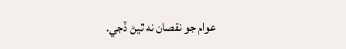عوام جو نقصان نه ٿيڻ ڏجي.